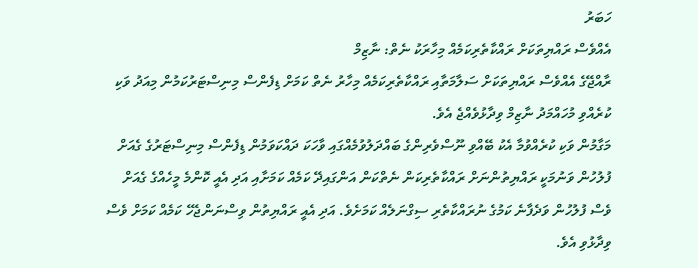ހަބަރު
އެއްވެސް ރައްޔިތަކަށް ރައްކާތެރިކަމެއް މިހާރަކު ނެތް: ނާޒިމް
ރާއްޖޭގެ އެއްވެސް ރައްޔިތަކަށް ސަލާމަތާއި ރައްކާތެރިކަމެއް މިހާރު ނެތް ކަމަށް ޑިފެންސް މިނިސްޓަރުކަމުން މިއަދު ވަކި ކުރެއްވި މުހައްމަދު ނާޒިމް ވިދާޅުވެއްޖެ އެވެ.
މަގާމުން ވަކި ކުރެއްވުމާ އެކު ބޭއްވި ނޫސްވެރިންގެ ބައްދަލުވުމެއްގައި ވާހަކަ ދައްކަވަމުން ޑިފެންސް މިނިސްޓަރުގެ ގެއަށް ފުލުހުން ވަނުމަކީ ރައްޔިތުންނަށް ރައްކާތެރިކަން ނެތްކަން އަންގައިދޭ ކަމެއް ކަމަށާއި އަދި އެއީ ކޮންމެ މީހެއްގެ ގެއަށް ވެސް ފުލުހުން ވަދެފާނެ ކަމުގެ ނުރައްކާތެރި ސިގްނަލެއް ކަމަށެވެ. އަދި އެއީ ރައްޔިތުން ވިސްނަންޖެހޭ ކަމެއް ކަމަށް ވެސް ވިދާޅުވި އެވެ.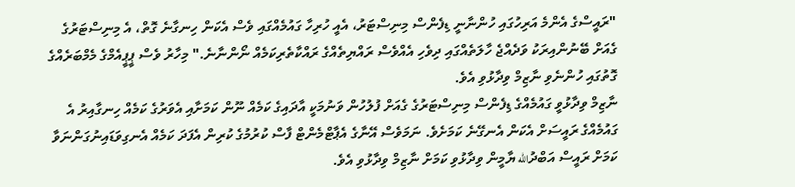"ރައީސްގެ އެންމެ އަރިހުގައި ހުންނާނީ ޑިފެންސް މިނިސްޓަރު، އެއީ ހުރިހާ ގައުމެއްގައި ވެސް އެކަން ހިނގާނެ ގޮތް، އެ މިނިސްޓަރުގެ ގެއަށް ބޭނުންއިރަކު ވަދެއްޖެ ހާލަތެއްގައި ދިވެހި އެއްވެސް ރައްޔިތެއްގެ ރައްކާތެރިކަމެއް ނޯންނާނެ." މިހާރު ވެސް ޕީޕީއެމްގެ މެމްބަރެއްގެ ގޮތުގައި ހުންނެވި ނާޒިމް ވިދާޅުވި އެވެ.
ނާޒިމް ވިދާޅުވީ ގައުމެއްގެ ޑިފެންސް މިނިސްޓަރުގެ ގެއަށް ފުލުހުން ވަނުމަކީ އާދައިގެ ކަމެއް ނޫން ކަމަށާއި އެވަރުގެ ކަމެއް ހިނގާއިރު އެ ގައުމެއްގެ ރައީސަށް އެކަން އެނގޭނެ ކަމަށެވެ. ނަމަވެސް އޭނާގެ އެޕާޓްމެންޓް ފާސް ކުރުމުގެ ކުރިން އެފަދަ ކަމެއް އެނގިވަޑައިނުގަންނަވާ ކަމަށް ރައީސް އަބްދުالله ޔާމީން ވިދާޅުވި ކަމަށް ނާޒިމް ވިދާޅުވި އެވެ.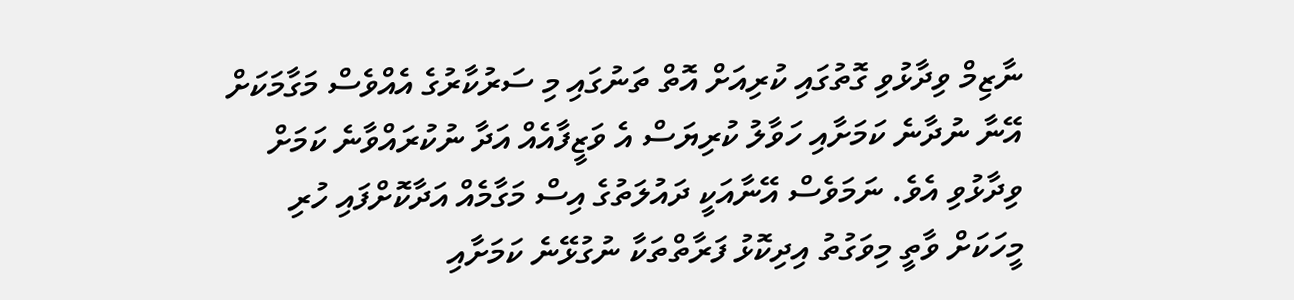ނާޒިމް ވިދާޅުވި ގޮތުގައި ކުރިއަށް އޮތް ތަނުގައި މި ސަރުކާރުގެ އެއްވެސް މަގާމަކަށް އޭނާ ނުދާނެ ކަމަށާއި ހަވާލު ކުރިޔަސް އެ ވަޒީފާއެއް އަދާ ނުކުރައްވާނެ ކަމަށް ވިދާޅުވި އެވެ. ނަމަވެސް އޭނާއަކީ ދައުލަތުގެ އިސް މަގާމެއް އަދާކޮށްފައި ހުރި މީހަކަށް ވާތީ މިވަގުތު އިދިކޮޅު ފަރާތްތަކާ ނުގުޅޭނެ ކަމަށާއި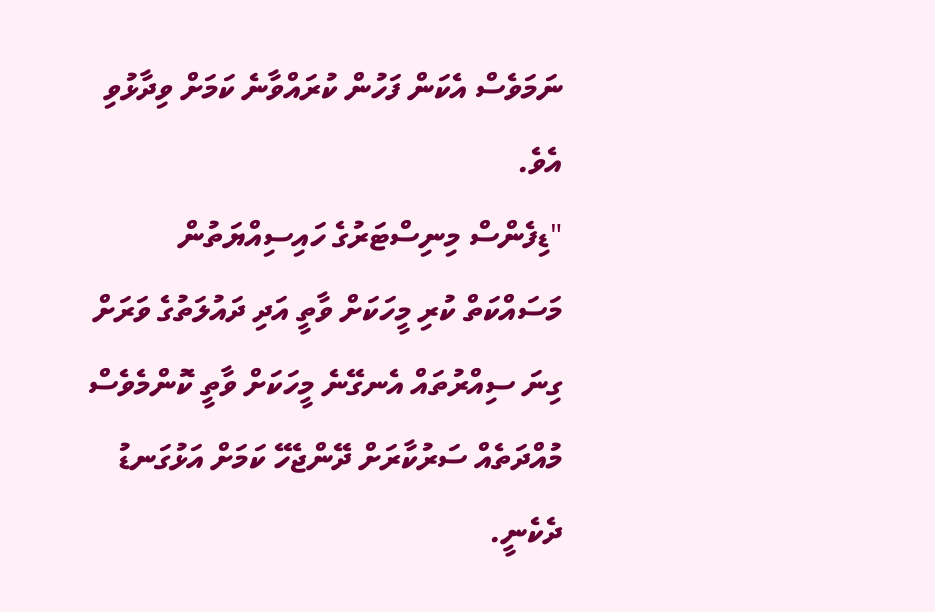ނަމަވެސް އެކަން ފަހުން ކުރައްވާނެ ކަމަށް ވިދާޅުވި އެވެ.
"ޑިފެންސް މިނިސްޓަރުގެ ހައިސިއްޔަތުން މަސައްކަތް ކުރި މީހަކަށް ވާތީ އަދި ދައުލަތުގެ ވަރަށް ގިނަ ސިއްރުތައް އެނގޭނެ މީހަކަށް ވާތީ ކޮންމެވެސް މުއްދަތެއް ސަރުކާރަށް ދޭންޖެހޭ ކަމަށް އަޅުގަނޑު ދެކެނީ.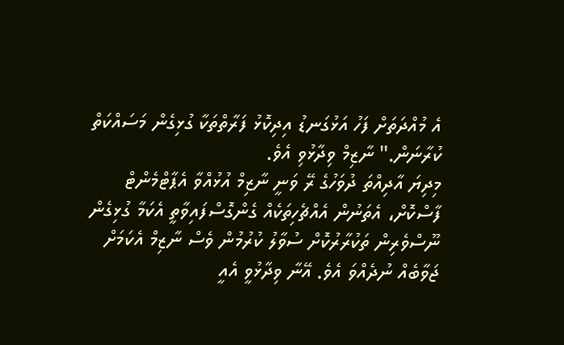އެ މުއްދަތަށް ފަހު އަޅުގަނޑު އިދިކޮޅު ފަރާތްތަކާ ގުޅިގެން މަސައްކަތް ކުރާނަން." ނާޒިމް ވިދާޅުވި އެވެ.
މިދިޔަ އާދިއްތަ ދުވަހުގެ ރޭ ވަނީ ނާޒިމް އުޅުއްވާ އެޕާޓްމެންޓް ފާސްކޮށް، އެތަނުން އެއްޗެހިތަކެއް ގެންގޮސްފައިވާތީ އެކަމާ ގުޅިގެން ނޫސްވެރިން ތަކުރާރުކޮށް ސުވާލު ކުރުމުން ވެސް ނާޒިމް އެކަމަށް ޖަވާބެއް ނުދެއްވަ އެވެ. އޭނާ ވިދާޅުވީ އެއީ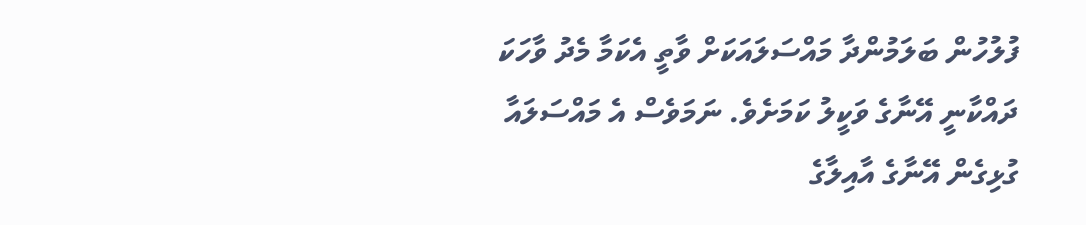ފުލުހުން ބަލަމުންދާ މައްސަލައަކަށް ވާތީ އެކަމާ މެދު ވާހަކަ ދައްކާނީ އޭނާގެ ވަކީލު ކަމަށެވެ. ނަމަވެސް އެ މައްސަލައާ ގުޅިގެން އޭނާގެ އާއިލާގެ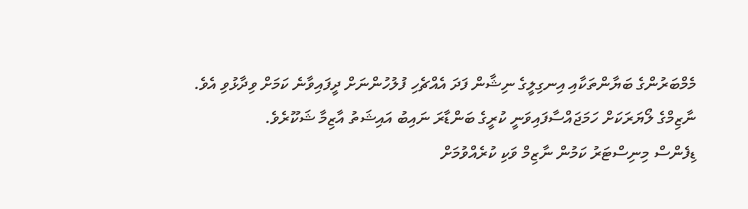މެމްބަރުންގެ ބަޔާންތަކާއި އިނގިލީގެ ނިޝާން ފަދަ އެއްޗެހި ފުލުހުންނަށް ދީފައިވާނެ ކަމަށް ވިދާޅުވި އެވެ.
ނާޒިމްގެ ލޯޔަރަކަށް ހަމަޖައްސާފައިވަނީ ކުރީގެ ބަންޑާރަ ނައިބު އައިޝަތު އާޒިމާ ޝަކޫރެވެ.
ޑިފެންސް މިނިސްޓަރު ކަމުން ނާޒިމް ވަކި ކުރެއްވުމަށް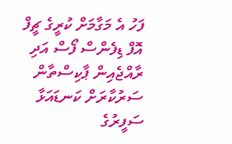ފަހު އެ މަގާމަށް ކުރީގެ ޗީފް އޮފް ޑިފެންސް ފޯސް އަދި ރާއްޖެއިން ޕާކިސްތާން ސަރުކާރަށް ކަނޑައަޅާ ސަފީރުގެ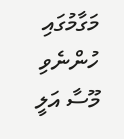މަގާމުގައި ހުންނެވި މޫސާ އަލީ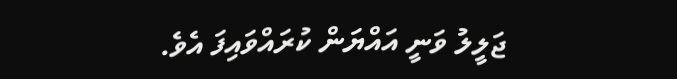ޖަލީލު ވަނީ އައްޔަން ކުރައްވައިފަ އެވެ.